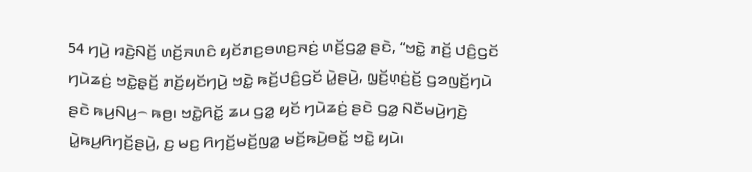54 ꤚꤣꤧ꤬ ꤙꤢꤧ꤬ꤡꤢꤩ꤬ ꤛꤢꤩ꤬ꤏꤛꤢꤨ ꤟꤢꤩꤊꤢ꤬ꤋꤛꤢ꤬ꤏꤢꤦ꤬ ꤛꤢꤩ꤬ꤞꤤ꤭ ꤔꤢꤧ, “ꤠꤢꤧ꤭ ꤊꤢꤩ꤬ ꤓꤢꤨ꤬ꤞꤢꤩ ꤚꤣꤧꤘꤢꤦ꤬ ꤠꤢꤧ꤭ꤔ꤫ꤢꤩ꤬ ꤊꤢꤩ꤬ꤟꤢꤩꤚꤣꤧ꤬ ꤠꤢꤧ꤭ ꤒꤢꤩ꤬ꤓꤢꤨ꤬ꤞꤢꤩ ꤣꤧ꤭ꤔꤣꤧ꤬, ꤜ꤫ꤢꤩ꤬ꤛ꤫ꤢꤦ꤬ꤢꤩ꤬ ꤞꤤꤜꤢꤩ꤬ꤚꤣꤧ ꤔꤢꤧ ꤒꤣ꤬ꤡꤣ꤬꤮ ꤒꤥ꤬꤯ ꤠꤢꤧ꤭ꤖꤢꤩ꤭ ꤘꤣ ꤞꤤ꤭ ꤟꤢꤩ ꤚꤣꤧꤘꤢꤦ꤬ ꤔꤢꤧ ꤞꤤ꤭ ꤡꤢꤪꤗꤣꤧ꤬ꤚꤢꤧ꤬ ꤣꤧ꤭ꤒꤣ꤬ꤖꤚꤢꤩ꤬ꤔꤣꤧ꤬, ꤢ꤬ ꤗꤢ꤬ ꤖꤚꤢꤩ꤬ꤗꤢꤩ꤬ꤜꤤ꤭ ꤗꤢꤩ꤬ꤒꤣꤧ꤬ꤋꤢꤩ꤭ ꤠꤢꤧ꤭ ꤟꤣꤧ꤯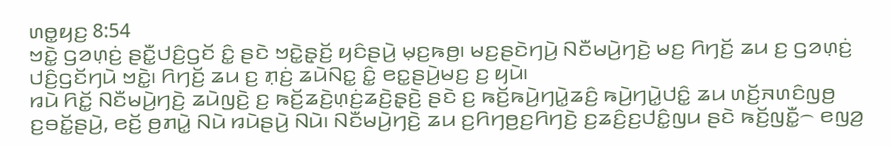ꤛꤥ꤭ꤟꤢ꤬ 8:54
ꤠꤢꤧ꤭ ꤞꤤꤛ꤫ꤢꤦ꤬ ꤔꤢꤪ꤭ꤓꤢꤨ꤬ꤞꤢꤩ ꤢꤨ꤭ ꤔꤢꤧ ꤠꤢꤧ꤭ꤔ꤫ꤢꤩ꤬ ꤟꤢꤨꤔꤣꤧ꤬ ꤗ꤫ꤢ꤬ꤒꤥ꤬꤯ ꤗꤢ꤬ꤔꤢꤧꤚꤣꤧ꤬ ꤡꤢꤪꤗꤣꤧ꤬ꤚꤢꤧ꤬ ꤗꤢ꤬ ꤖꤚꤢꤩ꤬ ꤘꤣ ꤢ꤬ ꤞꤤꤛ꤫ꤢꤦ꤬ ꤓꤢꤨ꤬ꤞꤢꤩꤚꤣꤧ ꤠꤢꤧ꤭꤯ ꤖꤚꤢꤩ꤬ ꤘꤣ ꤢ꤬ ꤊ꤫ꤢꤦ꤬ ꤘꤣꤧꤡꤢ꤭ ꤢꤨ꤭ ꤕꤢ꤭ꤔꤣꤧ꤬ꤗꤢ꤬ ꤢ꤬ ꤟꤣꤧ꤯
ꤙꤣꤧ ꤖꤢꤩ꤭ ꤡꤢꤪꤗꤣꤧ꤬ꤚꤢꤧ꤬ ꤘꤣꤧꤜꤢꤧ꤬ ꤢ꤬ ꤒꤢꤩ꤬ꤘꤢꤧ꤬ꤛ꤫ꤢꤦ꤬ꤘꤢꤧ꤬ꤔ꤫ꤢꤧ꤬ ꤔꤢꤧ ꤢ꤬ ꤒꤢꤩ꤬ꤒꤣꤧ꤬ꤚꤣꤧ꤭ꤘꤢꤨ꤬ ꤒꤣꤧ꤬ꤚꤣꤧ꤭ꤓꤢꤨ꤭ ꤘꤣ ꤛꤢꤩ꤬ꤏꤛꤢꤨꤜꤥ꤬ ꤢ꤬ꤋꤢꤩ꤭ꤔꤣꤧ꤬, ꤕꤢꤩ꤬ ꤥ꤬ꤊꤣꤧ꤭ ꤡꤣꤧ ꤙꤣꤧꤔꤣꤧ꤬ ꤡꤣꤧ꤯ ꤡꤢꤪꤗꤣꤧ꤬ꤚꤢꤧ꤬ ꤘꤣ ꤢ꤬ꤖꤚꤥ꤬ꤢ꤬ꤖꤚꤢꤧ꤬ ꤢ꤬ꤘꤢꤨ꤬ꤢ꤬ꤓꤢꤨ꤭ꤜꤣ ꤔꤢꤧ ꤒꤢꤩ꤬ꤜꤢꤪ꤭꤮ ꤕꤜꤤ꤬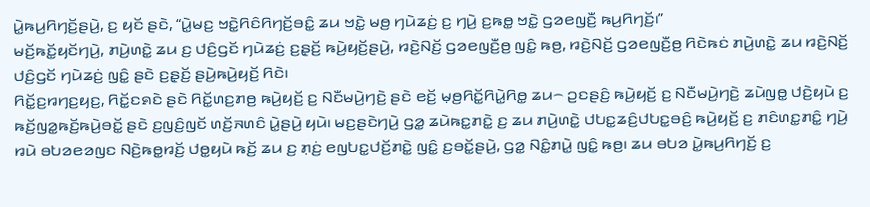ꤣꤧ꤭ꤒꤣ꤬ꤖꤚꤢꤩ꤬ꤔꤣꤧ꤬, ꤢ꤬ ꤟꤢꤩ ꤔꤢꤧ, “ꤣꤧ꤭ꤗꤢ꤬ ꤠꤢꤧ꤭ꤖꤢꤨꤖꤚꤢꤩ꤬ꤋꤢꤨ꤭ ꤘꤣ ꤠꤢꤧ꤭ ꤗꤥ꤬ ꤚꤣꤧꤘꤢꤦ꤬ ꤢ꤬ ꤚꤣꤧ꤬ ꤢ꤬ꤒꤥ꤭ ꤠꤢꤧ꤭ ꤞꤤꤕꤜꤢꤪ꤬ ꤒꤣ꤬ꤖꤚꤢꤩ꤬꤯”
ꤗꤢꤩ꤬ꤒꤢꤩ꤭ꤟꤢꤩꤚꤣꤧ꤬, ꤊꤣꤧ꤬ꤛꤢꤧ꤭ ꤘꤣ ꤢ꤬ ꤓꤢꤨ꤬ꤞꤢꤩ ꤚꤣꤧꤘꤢꤦ꤬ ꤢ꤬ꤔ꤫ꤢꤩ꤬ ꤒꤣꤧ꤬ꤟꤢꤩ꤬ꤔꤣꤧ꤬, ꤙꤢꤧ꤬ꤡꤢꤩ꤬ ꤞꤤꤕꤜꤢꤪ꤬ꤥ꤬ ꤜꤢꤨ꤭ ꤒꤥ꤬, ꤙꤢꤧ꤬ꤡꤢꤩ꤬ ꤞꤤꤕꤜꤢꤪ꤬ꤥ꤬ ꤖꤢꤧꤒꤢꤦ ꤊꤣꤧ꤬ꤛꤢꤧ꤭ ꤘꤣ ꤙꤢꤧ꤬ꤡꤢꤩ꤬ ꤓꤢꤨ꤬ꤞꤢꤩ ꤚꤣꤧꤘꤢꤦ꤬ ꤜꤢꤨ꤭ ꤔꤢꤧ ꤢ꤬ꤔ꤫ꤢꤩ꤬ ꤔꤣꤧ꤬ꤒꤣꤧ꤬ꤟꤢꤩ꤬ ꤖꤢꤧ꤯
ꤖꤢꤩ꤭ꤢ꤬ꤙꤚꤢ꤬ꤟꤢ꤬, ꤖꤢꤩ꤭ꤢꤎꤢꤧ ꤔꤢꤧ ꤖꤢꤩ꤭ꤛꤢ꤬ꤊꤥ꤬ ꤒꤣꤧ꤬ꤟꤢꤩ꤬ ꤢ꤬ ꤡꤢꤪꤗꤣꤧ꤬ꤚꤢꤧ꤬ ꤔꤢꤧ ꤕꤢꤩ꤬ ꤗ꤫ꤥ꤬ꤖꤢꤩ꤭ꤖꤣꤧ꤭ꤖꤥ꤭ ꤘꤣ꤮ ꤑꤢꤔꤢꤨ꤬ ꤒꤣꤧ꤬ꤟꤢꤩ꤬ ꤢ꤬ ꤡꤢꤪꤗꤣꤧ꤬ꤚꤢꤧ꤬ ꤘꤣꤧꤜꤥ꤭ ꤓꤢꤧ꤬ꤟꤣꤧ ꤢ꤬ ꤒꤢꤩ꤬ꤜꤤ꤭ꤒꤢꤩ꤬ꤒꤣꤧ꤬ꤋꤢꤩ꤭ ꤔꤢꤧ ꤢ꤬ꤜꤢꤨ꤬ꤜꤢꤩ ꤛꤢꤩ꤬ꤏꤛꤢꤨ ꤣꤧ꤭ꤔꤣꤧ꤬ ꤟꤣꤧ꤯ ꤗꤢ꤬ꤔꤢꤧꤚꤣꤧ꤬ ꤞꤤ꤭ ꤘꤣꤧꤒꤢ꤭ꤊꤢꤧ꤭ ꤢ꤬ ꤘꤣ ꤊꤣꤧ꤬ꤛꤢꤧ꤭ ꤓꤝꤢ꤭ꤘꤢꤨ꤬ꤓꤝꤢ꤭ꤋꤢꤨ꤬ ꤒꤣꤧ꤬ꤟꤢꤩ꤬ ꤢ꤬ ꤊꤢꤨꤛꤢ꤭ꤊꤢꤨ꤭ ꤚꤣꤧ꤬ ꤙꤣꤧ ꤋꤝꤤꤕꤤꤜꤢ ꤡꤢꤧ꤬ꤒꤥ꤭ꤙꤢꤩ꤬ ꤓꤥ꤭ꤟꤣꤧ ꤒꤢꤩ꤬ ꤘꤣ ꤢ꤬ ꤊ꤫ꤢꤦ꤬ ꤕꤜꤝꤢ꤭ꤓꤢꤩ꤬ꤊꤢꤧ꤭ ꤜꤢꤨ꤭ ꤢ꤬ꤋꤢꤩ꤭ꤔꤣꤧ꤬, ꤞꤤ꤭ ꤡꤢꤨ꤭ꤊꤣꤧ꤭ ꤜꤢꤨ꤭ ꤒꤥ꤬꤯ ꤘꤣ ꤋꤝꤤ ꤣꤧ꤭ꤒꤣ꤬ꤖꤚꤢꤩ꤬ ꤢ꤬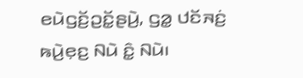ꤕꤣꤧꤞꤢꤩ꤬ꤑꤢꤩ꤭ꤔꤣꤧ꤬, ꤞꤤ꤭ ꤓꤢꤩꤏꤢꤦ꤬ ꤒꤣꤧ꤬ꤕ꤫ꤢ꤬ ꤡꤣꤧ ꤢꤨ꤭ ꤡꤣꤧ꤯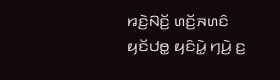ꤙꤢꤧ꤬ꤡꤢꤩ꤬ ꤛꤢꤩ꤬ꤏꤛꤢꤨ ꤟꤢꤩꤓꤥ꤭ ꤟꤢꤨꤣꤧ꤭ ꤚꤣꤧ꤬ ꤢ꤬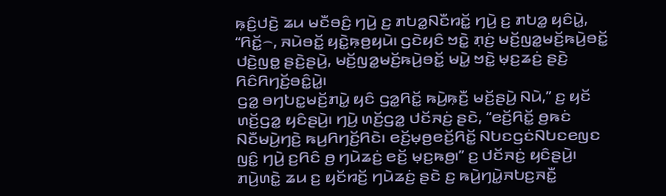ꤒ꤫ꤢꤨ꤬ꤓꤢꤧ꤬ ꤘꤣ ꤗꤢꤪꤋꤢꤨ꤬ ꤚꤣꤧ꤬ ꤢ꤬ ꤊꤝꤤ꤭ꤡꤢꤪꤙꤢꤩ꤭ ꤚꤣꤧ꤬ ꤢ꤬ ꤊꤝꤤ꤭ ꤟꤢꤨꤣꤧ꤭, “ꤖꤢꤩ꤭꤮, ꤏꤣꤧꤋꤢꤩ꤭ ꤟꤢꤧ꤭ꤒ꤫ꤥ꤬ꤟꤣꤧ꤯ ꤞꤢꤧꤟꤢꤨ ꤠꤢꤧ꤭ ꤊ꤫ꤢꤦ꤬ ꤗꤢꤩ꤬ꤜꤤ꤭ꤗꤢꤩ꤬ꤒꤣꤧ꤬ꤋꤢꤩ꤭ ꤓꤢꤧ꤬ꤜꤥ꤭ ꤔꤢꤧ꤬ꤔꤣꤧ꤬, ꤗꤢꤩ꤬ꤜꤤ꤭ꤗꤢꤩ꤬ꤒꤣꤧ꤬ꤋꤢꤩ꤭ ꤗꤣꤧ꤭ ꤠꤢꤧ꤭ ꤗ꤫ꤢ꤬ꤘꤢꤦ꤬ ꤔꤢꤧ꤬ ꤖꤢꤨꤖꤚꤢꤩ꤬ꤋꤢꤨ꤭ꤣꤧ꤭꤯
ꤞꤤ꤭ ꤋꤚꤝꤢ꤭ꤗꤢꤩ꤬ꤊꤣꤧ꤭ ꤟꤢꤨ ꤞꤤ꤭ꤖꤢꤩ꤭ ꤒꤣꤧ꤬ꤒ꤫ꤢꤪ꤬ ꤗꤢꤩ꤬ꤔꤣꤧ꤬ ꤡꤣꤧ,” ꤢ꤬ ꤟꤢꤩ ꤛꤢꤩ꤬ꤞꤤ꤭ ꤟꤢꤨꤔꤣꤧ꤬꤯ ꤚꤣꤧ꤬ ꤛꤢꤩ꤬ꤞꤤ꤭ ꤓꤢꤩꤏꤢꤦ꤬ ꤔꤢꤧ, “ꤕꤢꤩ꤬ꤖꤢꤩ꤭ ꤥ꤬ꤒꤢꤦ ꤡꤢꤪꤗꤣꤧ꤬ꤚꤢꤧ꤬ ꤒꤣ꤬ꤖꤚꤢꤩ꤬ꤖꤢꤧ꤯ ꤕꤢꤩ꤬ꤗ꤫ꤥ꤬ꤕꤢꤩ꤬ꤖꤢꤩ꤭ ꤡꤝꤢꤞꤢꤦꤡꤝꤢꤕꤜꤢ ꤜꤢꤨ꤭ ꤚꤣꤧ꤬ ꤢ꤬ꤖꤢꤨ ꤥ꤬ ꤚꤣꤧꤘꤢꤦ꤬ ꤕꤢꤩ꤬ ꤗ꤫ꤢ꤬ꤒꤥ꤬꤯” ꤢ꤬ ꤓꤢꤩꤏꤢꤦ꤬ ꤟꤢꤨꤔꤣꤧ꤬꤯
ꤊꤣꤧ꤬ꤛꤢꤧ꤭ ꤘꤣ ꤢ꤬ ꤟꤢꤩꤙꤢꤩ꤬ ꤚꤣꤧꤘꤢꤦ꤬ ꤔꤢꤧ ꤢ꤬ ꤒꤣꤧ꤬ꤚꤣꤧ꤭ꤏꤝꤢ꤬ꤏꤢꤪ꤭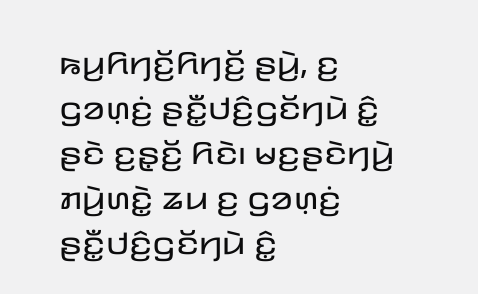ꤒꤣ꤬ꤖꤚꤢꤩ꤬ꤖꤚꤢꤩ꤬ ꤔꤣꤧ꤬, ꤢ꤬ ꤞꤤꤛ꤫ꤢꤦ꤬ ꤔꤢꤪ꤭ꤓꤢꤨ꤬ꤞꤢꤩꤚꤣꤧ ꤢꤨ꤭ ꤔꤢꤧ ꤢ꤬ꤔ꤫ꤢꤩ꤬ ꤖꤢꤧ꤯ ꤗꤢ꤬ꤔꤢꤧꤚꤣꤧ꤬ ꤊꤣꤧ꤬ꤛꤢꤧ꤭ ꤘꤣ ꤢ꤬ ꤞꤤꤛ꤫ꤢꤦ꤬ ꤔꤢꤪ꤭ꤓꤢꤨ꤬ꤞꤢꤩꤚꤣꤧ ꤢꤨ꤭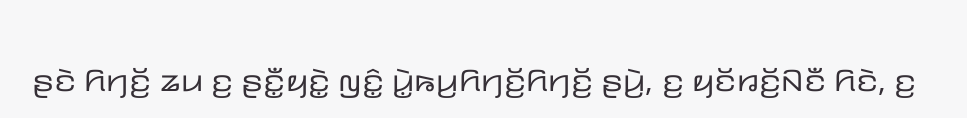ꤔꤢꤧ ꤖꤚꤢꤩ꤬ ꤘꤣ ꤢ꤬ ꤔꤢꤪ꤭ꤟꤢꤧ꤭ ꤜꤢꤨ꤭ ꤣꤧ꤭ꤒꤣ꤬ꤖꤚꤢꤩ꤬ꤖꤚꤢꤩ꤬ ꤔꤣꤧ꤬, ꤢ꤬ ꤟꤢꤩꤙꤢꤩ꤬ꤡꤢꤪ ꤖꤢꤧ, ꤢ꤬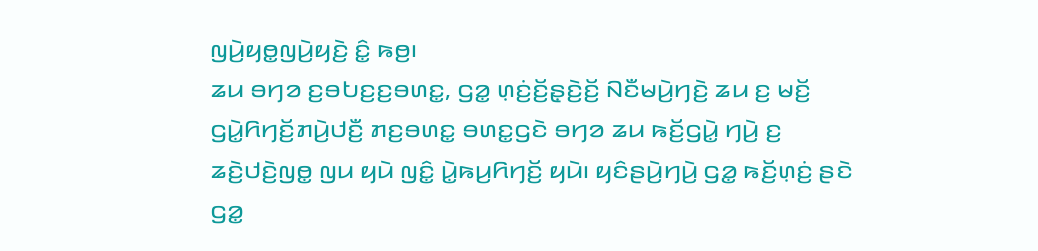ꤜꤣꤧ꤬ꤟꤥ꤭ꤜꤣꤧ꤬ꤟꤢꤧ꤬ ꤢꤨ꤭ ꤒꤥ꤬꤯
ꤘꤣ ꤋꤚꤤ ꤢ꤬ꤋꤝꤢ꤬ꤢ꤬ꤋꤛꤢ꤭, ꤞꤤ꤭ ꤛ꤫ꤢꤦ꤬ꤢꤩ꤬ꤔ꤫ꤢꤧ꤬ꤢꤩ꤬ ꤡꤢꤪꤗꤣꤧ꤬ꤚꤢꤧ꤬ ꤘꤣ ꤢ꤬ ꤗꤢꤩ꤬ ꤞꤣꤧ꤭ꤖꤚꤢꤩ꤬ꤊꤣꤧ꤬ꤓꤢꤪ꤬ ꤊꤢ꤬ꤋꤛꤢ꤭ ꤋꤛꤢ꤭ꤞꤢꤧ ꤋꤚꤤ ꤘꤣ ꤒꤢꤩ꤬ꤞꤣꤧ꤭ ꤚꤣꤧ꤬ ꤢ꤬ ꤘꤢꤧ꤬ꤓꤢꤧ꤬ꤜꤥ꤭ ꤜꤣ ꤟꤣꤧ ꤜꤢꤨ꤭ ꤣꤧ꤭ꤒꤣ꤬ꤖꤚꤢꤩ꤬ ꤟꤣꤧ꤯ ꤟꤢꤨꤔꤣꤧ꤬ꤚꤣꤧ꤬ ꤞꤤ꤭ ꤒꤢꤩ꤬ꤛ꤫ꤢꤦ꤬ ꤔꤢꤧ ꤞꤤ꤭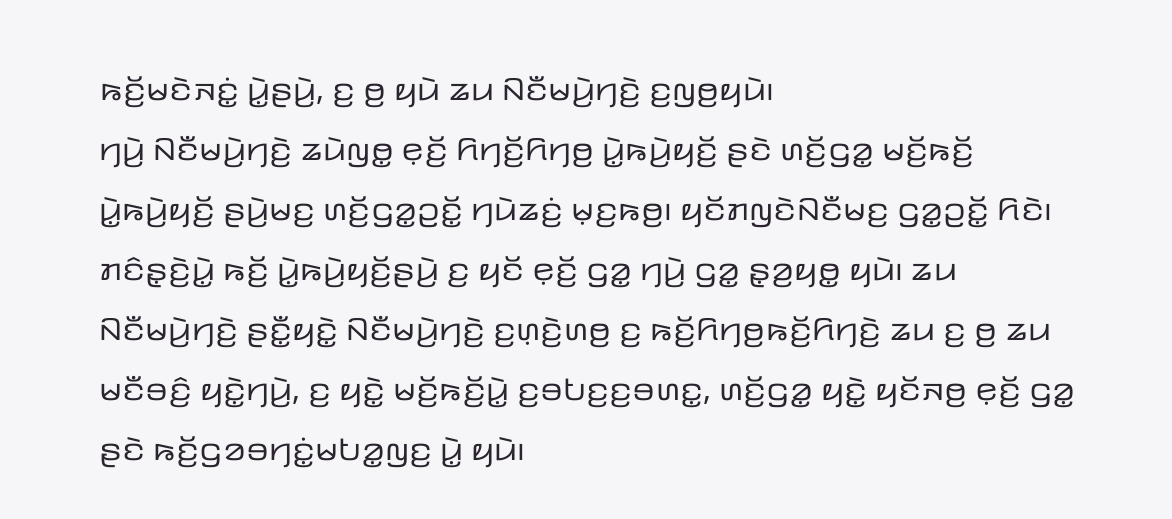ꤒꤢꤩ꤬ꤗꤢꤧꤏꤢꤦ꤭ ꤣꤧ꤭ꤔꤣꤧ꤬, ꤢ꤬ ꤥ꤬ ꤟꤣꤧ ꤘꤣ ꤡꤢꤪꤗꤣꤧ꤬ꤚꤢꤧ꤬ ꤢ꤬ꤜꤥ꤬ꤟꤣꤧ꤯
ꤚꤣꤧ꤬ ꤡꤢꤪꤗꤣꤧ꤬ꤚꤢꤧ꤬ ꤘꤣꤧꤜꤥ꤭ ꤕ꤫ꤢꤩ꤬ ꤖꤚꤢꤩ꤬ꤖꤚꤥ꤬ ꤣꤧ꤭ꤒꤣꤧ꤬ꤟꤢꤩ꤬ ꤔꤢꤧ ꤛꤢꤩ꤬ꤞꤤ꤭ ꤗꤢꤩ꤬ꤒꤢꤩ꤬ ꤣꤧ꤭ꤒꤣꤧ꤬ꤟꤢꤩ꤬ ꤔꤣꤧ꤬ꤗꤢ꤬ ꤛꤢꤩ꤬ꤞꤤ꤭ꤑꤢꤩ꤭ ꤚꤣꤧꤘꤢꤦ꤬ ꤗ꤫ꤢ꤬ꤒꤥ꤬꤯ ꤟꤢꤩꤊꤜꤢꤧꤡꤢꤪꤗꤢ꤬ ꤞꤤ꤭ꤑꤢꤩ꤭ ꤖꤢꤧ꤯ ꤊꤢꤨꤔ꤫ꤢꤧ꤬ꤣꤧ꤭ ꤒꤢꤩ꤬ ꤣꤧ꤭ꤒꤣꤧ꤬ꤟꤢꤩ꤬ꤔꤣꤧ꤬ ꤢ꤬ ꤟꤢꤩ ꤕ꤫ꤢꤩ꤬ ꤞꤤ꤭ ꤚꤣꤧ꤬ ꤞꤤ꤭ ꤔ꤫ꤤ꤬ꤟꤥ꤭ ꤟꤣꤧ꤯ ꤘꤣ ꤡꤢꤪꤗꤣꤧ꤬ꤚꤢꤧ꤬ ꤔꤢꤪ꤭ꤟꤢꤧ꤭ ꤡꤢꤪꤗꤣꤧ꤬ꤚꤢꤧ꤬ ꤢ꤬ꤛ꤫ꤢꤧ꤬ꤛꤥ꤬ ꤢ꤬ ꤒꤢꤩ꤬ꤖꤚꤥ꤬ꤒꤢꤩ꤬ꤖꤚꤢꤧ꤬ ꤘꤣ ꤢ꤬ ꤥ꤬ ꤘꤣ ꤗꤢꤪꤋꤢꤨ꤬ ꤟꤢꤧ꤭ꤚꤣꤧ꤬, ꤢ꤬ ꤟꤢꤧ꤭ ꤗꤢꤩ꤬ꤒꤢꤩ꤬ꤣꤧ꤭ ꤢ꤬ꤋꤝꤢ꤬ꤢ꤬ꤋꤛꤢ꤭, ꤛꤢꤩ꤬ꤞꤤ꤭ ꤟꤢꤧ꤭ ꤟꤢꤩꤏꤥ꤬ ꤕ꤫ꤢꤩ꤬ ꤞꤤ꤭ ꤔꤢꤧ ꤒꤢꤩ꤬ꤞꤤꤋꤚꤢꤦ꤭ꤗꤝꤤ꤭ꤜꤢ꤬ ꤣꤧ꤭ ꤟꤣꤧ꤯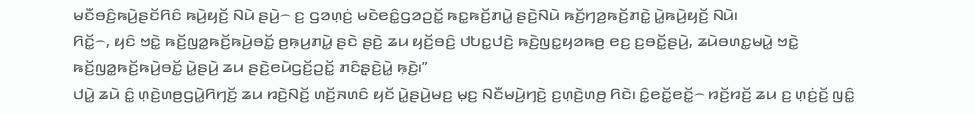ꤗꤢꤪꤋꤢꤨ꤬ꤒꤣꤧ꤬ꤔꤢꤩꤖꤢꤨ ꤒꤣꤧ꤬ꤟꤢꤩ꤬ ꤡꤣꤧ ꤔꤣꤧ꤬꤮ ꤢ꤬ ꤞꤤꤛ꤫ꤢꤦ꤬ ꤗꤢꤧꤕꤢꤨ꤭ꤞꤤꤑꤢꤩ꤭ ꤒꤢ꤭ꤒꤢꤩ꤬ꤊꤣꤧ꤭ ꤔꤢꤧ꤬ꤡꤣꤧ ꤒꤢꤩ꤬ꤚꤤ꤬ꤒꤢꤩ꤬ꤊꤢꤧ꤭ ꤣꤧ꤭ꤒꤣꤧ꤬ꤟꤢꤩ꤬ ꤡꤣꤧ꤯
ꤖꤢꤩ꤭꤮, ꤟꤢꤨ ꤠꤢꤧ꤭ ꤒꤢꤩ꤬ꤜꤤ꤭ꤒꤢꤩ꤬ꤒꤣꤧ꤬ꤋꤢꤩ꤭ ꤥ꤬ꤒ꤫ꤣ꤬ꤊꤣꤧ꤭ ꤔꤢꤧ ꤔꤢꤧ꤬ ꤘꤣ ꤟꤢꤩ꤬ꤋꤢꤨ꤬ ꤓꤝꤢ꤭ꤓꤢꤧ꤬ ꤒꤢꤧ꤬ꤜꤢ꤭ꤟꤤꤒꤥ꤬ ꤕꤢ꤬ ꤢ꤬ꤋꤢꤩ꤭ꤔꤣꤧ꤬, ꤘꤣꤧꤋꤛꤢ꤭ꤗꤣꤧ꤭ ꤠꤢꤧ꤭ ꤒꤢꤩ꤬ꤜꤤ꤭ꤒꤢꤩ꤬ꤒꤣꤧ꤬ꤋꤢꤩ꤭ ꤣꤧ꤭ꤔꤣꤧ꤬ ꤘꤣ ꤔꤢꤧ꤬ꤕꤣꤧꤞꤢꤩ꤬ꤑꤢꤩ꤭ ꤊꤢꤨꤔ꤫ꤢꤧ꤬ꤣꤧ꤭ ꤒ꤫ꤢꤧ꤬꤯”
ꤓꤣꤧ꤭ ꤘꤣꤧ ꤢꤨ꤭ ꤛ꤫ꤢꤧ꤬ꤛꤥ꤬ꤞꤣꤧ꤭ꤖꤚꤢꤩ꤬ ꤘꤣ ꤙꤢꤧ꤬ꤡꤢꤩ꤬ ꤛꤢꤩ꤬ꤏꤛꤢꤨ ꤟꤢꤩ ꤣꤧ꤭ꤔꤣꤧ꤬ꤗꤢ꤬ ꤗ꤫ꤢ꤬ ꤡꤢꤪꤗꤣꤧ꤬ꤚꤢꤧ꤬ ꤢ꤬ꤛ꤫ꤢꤧ꤬ꤛꤥ꤬ ꤖꤢꤧ꤯ ꤢꤨ꤭ꤕꤢꤩ꤭ꤕꤢꤩ꤭꤮ ꤙꤢꤩ꤬ꤙꤢꤩ꤬ ꤘꤣ ꤢ꤬ ꤛ꤫ꤢꤦ꤬ꤢꤩ꤬ ꤜꤢꤨ꤭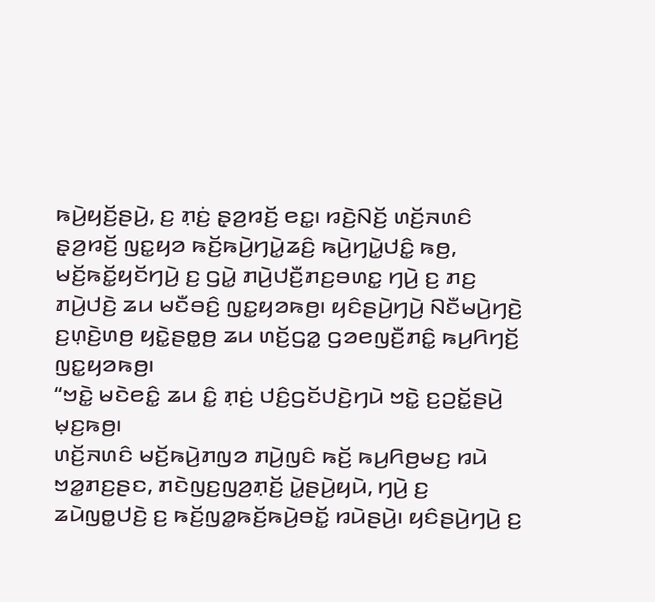ꤒꤣꤧ꤬ꤟꤢꤩ꤬ꤔꤣꤧ꤬, ꤢ꤬ ꤊ꤫ꤢꤦ꤬ ꤔ꤫ꤤ꤬ꤙꤢꤩ꤬ ꤕꤢ꤭꤯ ꤙꤢꤧ꤬ꤡꤢꤩ꤬ ꤛꤢꤩ꤬ꤏꤛꤢꤨ ꤔ꤫ꤤ꤬ꤙꤢꤩ꤬ ꤜꤢ꤭ꤟꤤ ꤒꤢꤩ꤬ꤒꤣꤧ꤬ꤚꤣꤧ꤭ꤘꤢꤨ꤬ ꤒꤣꤧ꤬ꤚꤣꤧ꤭ꤓꤢꤨ꤭ ꤒꤥ꤬, ꤗꤢꤩ꤬ꤒꤢꤩ꤭ꤟꤢꤩꤚꤣꤧ꤬ ꤢ꤬ ꤞꤣꤧ꤭ ꤊꤣꤧ꤬ꤓꤢꤪ꤬ꤊꤢ꤬ꤋꤛꤢ꤭ ꤚꤣꤧ꤬ ꤢ꤬ ꤊꤢ꤬ ꤊꤣꤧ꤬ꤓꤢꤧ꤬ ꤘꤣ ꤗꤢꤪꤋꤢꤨ꤬ ꤜꤢ꤭ꤟꤤꤒꤥ꤬꤯ ꤟꤢꤨꤔꤣꤧ꤬ꤚꤣꤧ꤬ ꤡꤢꤪꤗꤣꤧ꤬ꤚꤢꤧ꤬ ꤢ꤬ꤛ꤫ꤢꤧ꤬ꤛꤥ꤬ ꤟꤢꤧ꤭ꤔꤥ꤭ꤥ꤬ ꤘꤣ ꤛꤢꤩ꤬ꤞꤤ꤭ ꤞꤤꤕꤜꤢꤪ꤬ꤊꤢꤨ꤭ ꤒꤣ꤬ꤖꤚꤢꤩ꤬ ꤜꤢ꤭ꤟꤤꤒꤥ꤬꤯
“ꤠꤢꤧ꤭ ꤗꤢꤧꤕꤢꤨ꤭ ꤘꤣ ꤢꤨ꤭ ꤊ꤫ꤢꤦ꤬ ꤓꤢꤨ꤬ꤞꤢꤩꤓꤢꤧ꤬ꤚꤣꤧ ꤠꤢꤧ꤭ ꤢ꤬ꤑꤢꤩ꤭ꤔꤣꤧ꤬ ꤗ꤫ꤢ꤬ꤒꤥ꤬꤯
ꤛꤢꤩ꤬ꤏꤛꤢꤨ ꤗꤢꤩ꤬ꤒꤣꤧ꤬ꤊꤜꤤ ꤊꤣꤧ꤬ꤜꤢꤨ ꤒꤢꤩ꤬ ꤒꤣ꤬ꤖꤥ꤬ꤗꤢ꤬ ꤙꤣꤧ ꤠꤤ꤭ꤊꤢ꤬ꤔꤢ, ꤊꤢꤧꤜꤢ꤬ꤜꤤ꤬ꤊ꤫ꤢꤩ꤬ ꤣꤧ꤭ꤔꤣꤧ꤬ꤟꤣꤧ, ꤚꤣꤧ꤬ ꤢ꤬ ꤘꤣꤧꤜꤥ꤭ꤓꤢꤧ꤬ ꤢ꤬ ꤒꤢꤩ꤬ꤜꤤ꤭ꤒꤢꤩ꤬ꤒꤣꤧ꤬ꤋꤢꤩ꤭ ꤙꤣꤧꤔꤣꤧ꤬꤯ ꤟꤢꤨꤔꤣꤧ꤬ꤚꤣꤧ꤬ ꤢ꤬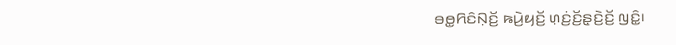ꤋꤥ꤭ꤖꤢꤨꤡ꤫ꤢꤩ꤬ ꤒꤣꤧ꤬ꤟꤢꤩ꤬ ꤛ꤫ꤢꤦ꤬ꤢꤩ꤬ꤔ꤫ꤢꤧ꤬ꤢꤩ꤬ ꤜꤢꤨ꤭꤯